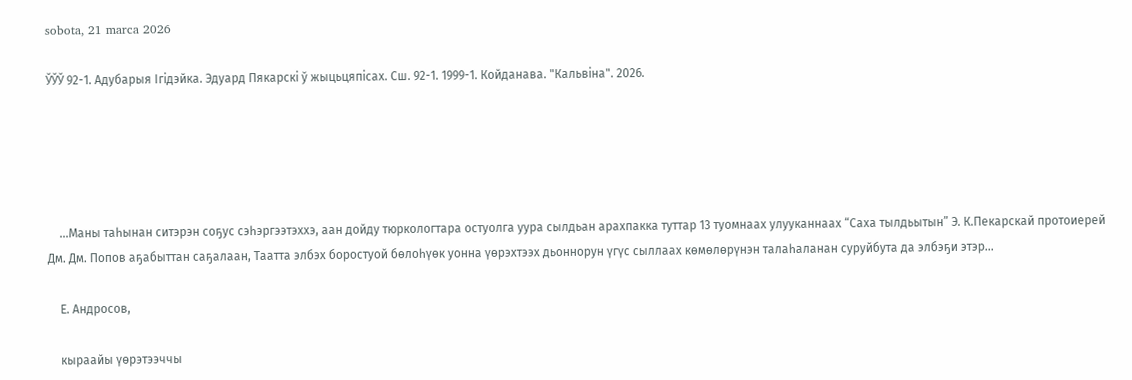sobota, 21 marca 2026

ЎЎЎ 92-1. Адубарыя Ігідэйка. Эдуард Пякарскі ў жыцьцяпісах. Сш. 92-1. 1999-1. Койданава. "Кальвіна". 2026.





    ...Маны таһынан ситэрэн соҕус сэһэргээтэххэ, аан дойду тюркологтара остуолга уура сылдьан арахпакка туттар 13 туомнаах улууканнаах “Саха тылдьытын” Э. К.Пекарскай протоиерей Дм. Дм. Попов аҕабыттан саҕалаан, Таатта элбэх боростуой бөлоһүөк уонна үөрэхтээх дьоннорун үгүс сыллаах көмөлөрүнэн талаһаланан суруйбута да элбэҕи этэр...

    Е. Андросов,

    кыраайы үөрэтээччы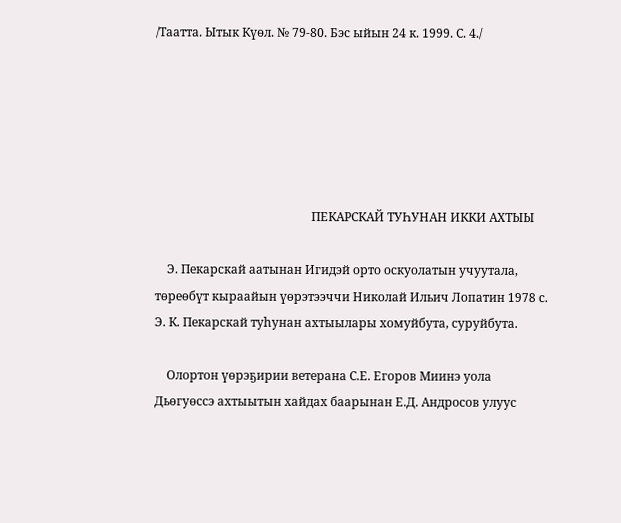/Таатта. Ытык Күөл. № 79-80. Бэс ыйын 24 к. 1999. С. 4./






                                                    ПЕКАРСКАЙ ТУҺУНАН ИККИ АХТЫЫ

    Э. Пекарскай аатынан Игидэй орто оскуолатын учуутала, төреөбүт кыраайын үөрэтээччи Николай Ильич Лопатин 1978 с. Э. К. Пекарскай туһунан ахтыылары хомуйбута, суруйбута.

    Олортон үөрэҕирии ветерана С.Е. Егоров Миинэ уола Дьөгуөссэ ахтыытын хайдах баарынан Е.Д. Андросов улуус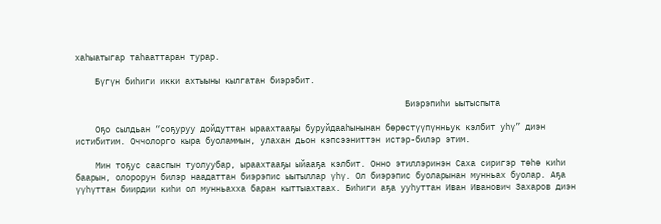хаһыатыгар таһааттаран турар.

    Бүгүн биһиги икки ахтыыны кылгатан биэрэбит.

                                                                  Биэрэпиһи ыытыспыта

    Оҕо сылдьан “соҕуруу дойдуттан ыраахтааҕы буруйдааһынынан бөрөстүүпүнньук кэлбит уһү” диэн истибитим. Оччолорго кыра буоламмын, улахан дьон кэпсээниттэн истэр-билэр этим.

    Мин тоҕус сааспын туолуубар, ыраахтааҕы ыйааҕа кэлбит. Онно этиллэринэн Саха сиригэр төһө киһи баарын, олорорун билэр наадаттан биэрэпис ыытыллар үһү. Ол биэрэпис буоларынан мунньах буолар. Аҕа үүһүттан биирдии киһи ол мунньахха баран кыттыахтаах. Биһиги аҕа ууһуттан Иван Иванович Захаров диэн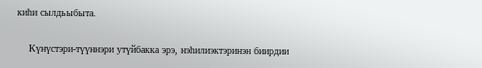киһи сылдьыбыта.

    Күнүстэри-түүннэри утүйбакка эрэ, нэһилиэктэринэн биирдии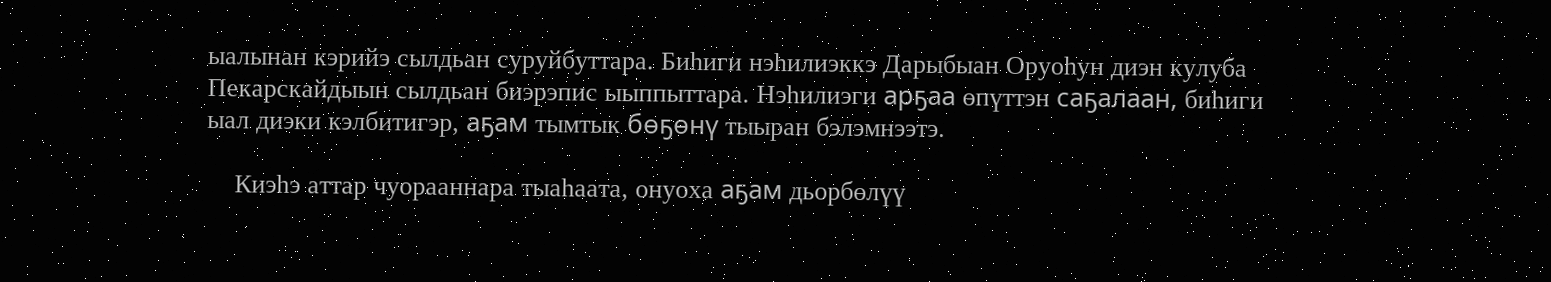ыалынан кэрийэ сылдьан суруйбуттара. Биһиги нэһилиэккэ Дарыбыан Оруоһун диэн кулуба Пекарскайдыын сылдьан биэрэпис ыыппыттара. Нэһилиэги арҕаа өпүттэн саҕалаан, биһиги ыал диэки кэлбитигэр, аҕам тымтык бөҕөнү тыыран бэлэмнээтэ.

    Киэһэ аттар чуорааннара тыаһаата, онуоха аҕам дьорбөлүү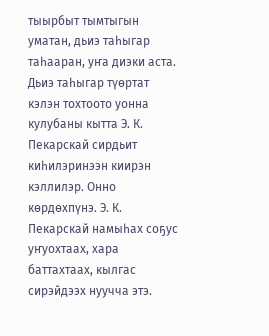тыырбыт тымтыгын уматан, дьиэ таһыгар таһааран, уҥа диэки аста. Дьиэ таһыгар түөртат кэлэн тохтоото уонна кулубаны кытта Э. К. Пекарскай сирдьит киһилэринээн киирэн кэллилэр. Онно көрдөхпүнэ. Э. К. Пекарскай намыһах соҕус уҥуохтаах, хара баттахтаах, кылгас сирэйдээх нуучча этэ.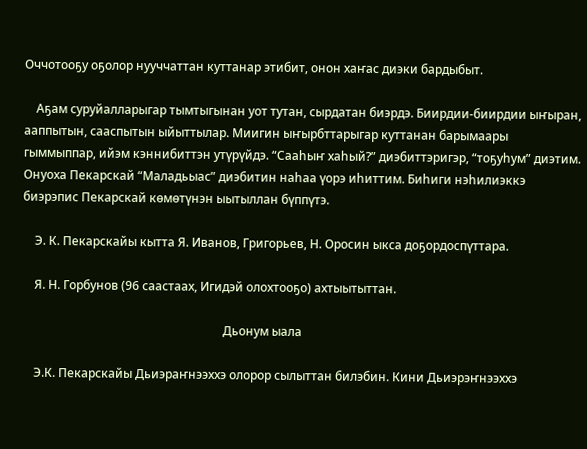Оччотооҕу оҕолор нууччаттан куттанар этибит, онон хаҥас диэки бардыбыт.

    Аҕам суруйалларыгар тымтыгынан уот тутан, сырдатан биэрдэ. Биирдии-биирдии ыҥыран, ааппытын, сааспытын ыйыттылар. Миигин ыҥырбттарыгар куттанан барымаары гыммыппар, ийэм кэннибиттэн утүрүйдэ. “Сааһыҥ хаһый?” диэбиттэригэр, “тоҕуһум” диэтим. Онуоха Пекарскай “Маладьыас” диэбитин наһаа үорэ иһиттим. Биһиги нэһилиэккэ биэрэпис Пекарскай көмөтүнэн ыытыллан бүппүтэ.

    Э. К. Пекарскайы кытта Я. Иванов, Григорьев, Н. Оросин ыкса доҕордоспүттара.

    Я. Н. Горбунов (96 саастаах, Игидэй олохтооҕо) ахтыытыттан.

                                                                   Дьонум ыала

    Э.К. Пекарскайы Дьиэраҥнээххэ олорор сылыттан билэбин. Кини Дьиэрэҥнээххэ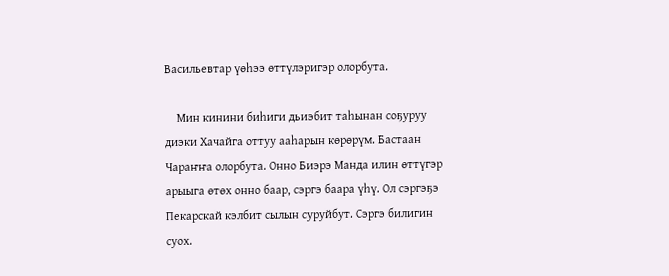Васильевтар үөһээ өттүлэригэр олорбута.

    Мин кинини биһиги дьиэбит таһынан соҕуруу диэки Хачайга оттуу ааһарын көрөрүм. Бастаан Чараҥҥа олорбута. Онно Биэрэ Манда илин өттүгэр арыыга өтөх онно баар, сэргэ баара үһү. Ол сэргэҕэ Пекарскай кэлбит сылын суруйбут. Сэргэ билигин суох.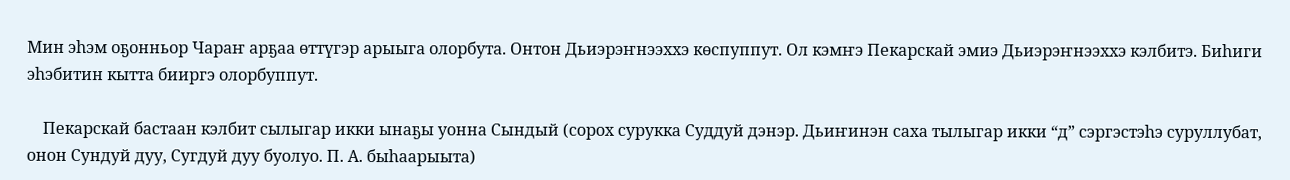Мин эһэм оҕонньор Чараҥ арҕаа өттүгэр арыыга олорбута. Онтон Дьиэрэҥнээххэ көспуппут. Ол кэмҥэ Пекарскай эмиэ Дьиэрэҥнээххэ кэлбитэ. Биһиги эһэбитин кытта бииргэ олорбуппут.

    Пекарскай бастаан кэлбит сылыгар икки ынаҕы уонна Сындый (сорох сурукка Суддуй дэнэр. Дьиҥинэн саха тылыгар икки “д” сэргэстэһэ суруллубат, онон Сундуй дуу, Сугдуй дуу буолуо. П. А. быһаарыыта)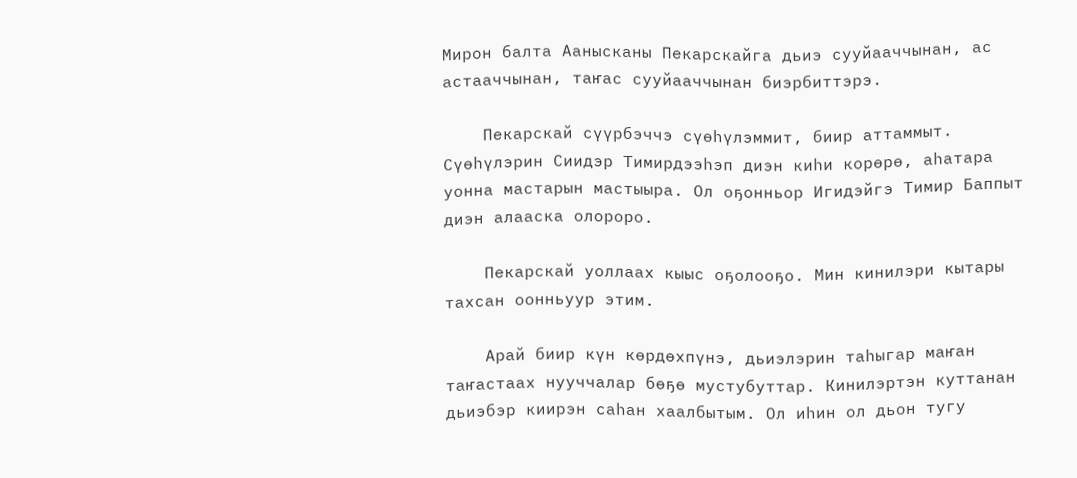Мирон балта Аанысканы Пекарскайга дьиэ сууйааччынан, ас астааччынан, таҥас сууйааччынан биэрбиттэрэ.

    Пекарскай сүүрбэччэ сүөһүлэммит, биир аттаммыт. Сүөһүлэрин Сиидэр Тимирдээһэп диэн киһи корөрө, аһатара уонна мастарын мастыыра. Ол оҕонньор Игидэйгэ Тимир Баппыт диэн алааска олороро.

    Пекарскай уоллаах кыыс оҕолооҕо. Мин кинилэри кытары тахсан оонньуур этим.

    Арай биир күн көрдөхпүнэ, дьиэлэрин таһыгар маҥан таҥастаах нууччалар бөҕө мустубуттар. Кинилэртэн куттанан дьиэбэр киирэн саһан хаалбытым. Ол иһин ол дьон тугу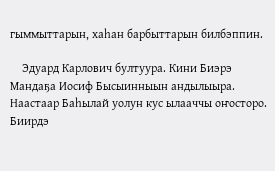гыммыттарын, хаһан барбыттарын билбэппин.

    Эдуард Карлович бултуура. Кини Биэрэ Мандаҕа Иосиф Бысыинныын андылыыра. Наастаар Баһылай уолун кус ылааччы оҥосторо. Биирдэ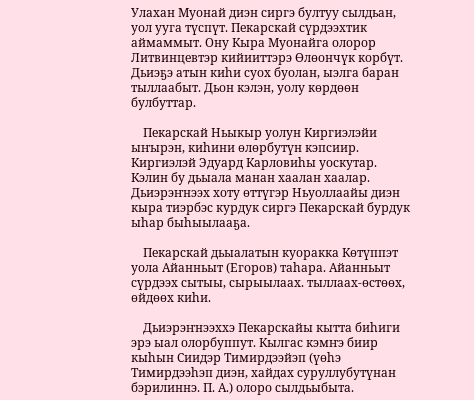Улахан Муонай диэн сиргэ бултуу сылдьан, уол ууга түспүт. Пекарскай сүрдээхтик аймаммыт. Ону Кыра Муонайга олорор Литвинцевтэр кийииттэрэ Өлөончүк корбүт. Дьиэҕэ атын киһи суох буолан, ыэлга баран тыллаабыт. Дьон кэлэн, уолу көрдөөн булбуттар.

    Пекарскай Ньыкыр уолун Киргиэлэйи ыҥырэн, киһини өлөрбутүн кэпсиир. Киргиэлэй Эдуард Карловиһы уоскутар. Кэлин бу дьыала манан хаалан хаалар. Дьиэрэҥнээх хоту өттүгэр Ньуоллаайы диэн кыра тиэрбэс курдук сиргэ Пекарскай бурдук ыһар быһыылааҕа.

    Пекарскай дьыалатын куоракка Көтүппэт уола Айанньыт (Егоров) таһара. Айанньыт сүрдээх сытыы, сырыылаах. тыллаах-өстөөх, өйдөөх киһи.

    Дьиэрэҥнээххэ Пекарскайы кытта биһиги эрэ ыал олорбуппут. Кылгас кэмҥэ биир кыһын Сиидэр Тимирдээйэп (үөһэ Тимирдээһэп диэн, хайдах суруллубутүнан бэрилиннэ. П. А.) олоро сылдьыбыта.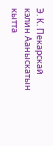Э. К. Пекарскай кэлин Ааныскатын кытта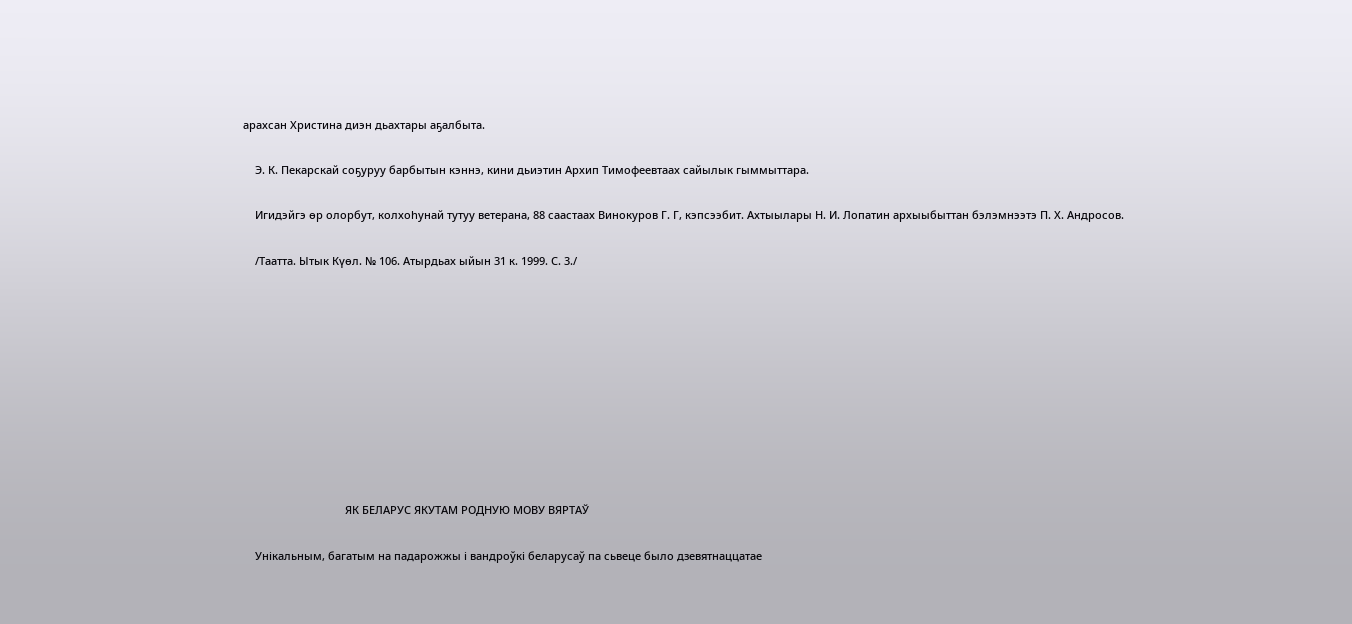арахсан Христина диэн дьахтары аҕалбыта.

    Э. К. Пекарскай соҕуруу барбытын кэннэ, кини дьиэтин Архип Тимофеевтаах сайылык гыммыттара.

    Игидэйгэ өр олорбут, колхоһунай тутуу ветерана, 88 саастаах Винокуров Г. Г, кэпсээбит. Ахтыылары Н. И. Лопатин архыыбыттан бэлэмнээтэ П. Х. Андросов.

    /Таатта. Ытык Күөл. № 106. Атырдьах ыйын 31 к. 1999. С. 3./










                                  ЯК БЕЛАРУС ЯКУТАМ РОДНУЮ МОВУ ВЯРТАЎ

    Унікальным, багатым на падарожжы і вандроўкі беларусаў па сьвеце было дзевятнаццатае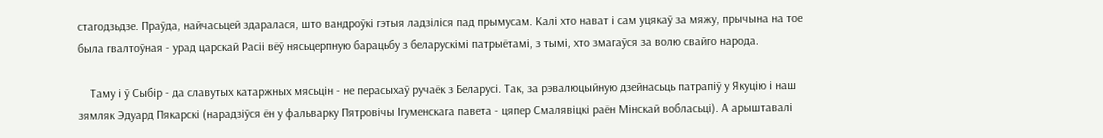стагодзьдзе. Праўда, найчасьцей здаралася, што вандроўкі гэтыя ладзіліся пад прымусам. Калі хто нават і сам уцякаў за мяжу, прычына на тое была гвалтоўная - урад царскай Расіі вёў нясьцерпную барацьбу з беларускімі патрыётамі, з тымі, хто змагаўся за волю свайго народа.

    Таму і ў Сыбір - да славутых катаржных мясьцін - не перасыхаў ручаёк з Беларусі. Так, за рэвалюцыйную дзейнасьць патрапіў у Якуцію і наш зямляк Эдуард Пякарскі (нарадзіўся ён у фальварку Пятровічы Ігуменскага павета - цяпер Смалявіцкі раён Мінскай вобласьці). А арыштавалі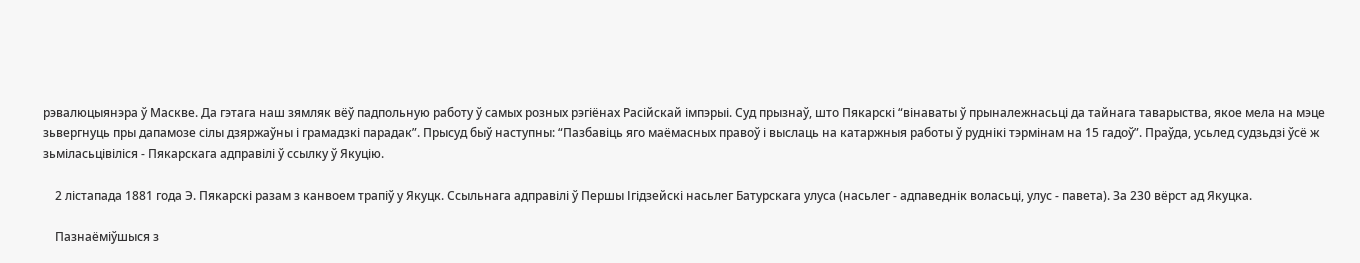рэвалюцыянэра ў Маскве. Да гэтага наш зямляк вёў падпольную работу ў самых розных рэгіёнах Расійскай імпэрыі. Суд прызнаў, што Пякарскі “вінаваты ў прыналежнасьці да тайнага таварыства, якое мела на мэце зьвергнуць пры дапамозе сілы дзяржаўны і грамадзкі парадак”. Прысуд быў наступны: “Пазбавіць яго маёмасных правоў і выслаць на катаржныя работы ў руднікі тэрмінам на 15 гадоў”. Праўда, усьлед судзьдзі ўсё ж зьміласьцівіліся - Пякарскага адправілі ў ссылку ў Якуцію.

    2 лістапада 1881 года Э. Пякарскі разам з канвоем трапіў у Якуцк. Ссыльнага адправілі ў Першы Ігідзейскі насьлег Батурскага улуса (насьлег - адпаведнік воласьці, улус - павета). За 230 вёрст ад Якуцка.

    Пазнаёміўшыся з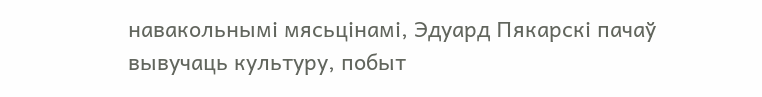навакольнымі мясьцінамі, Эдуард Пякарскі пачаў вывучаць культуру, побыт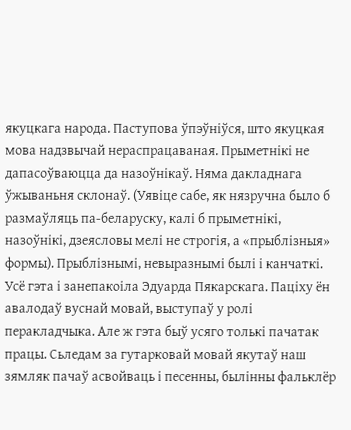якуцкага народа. Паступова ўпэўніўся, што якуцкая мова надзвычай нераспрацаваная. Прыметнікі не дапасоўваюцца да назоўнікаў. Няма дакладнага ўжываньня склонаў. (Уявіце сабе, як нязручна было б размаўляць па-беларуску, калі б прыметнікі, назоўнікі, дзеясловы мелі не строгія, а «прыблізныя» формы). Прыблізнымі, невыразнымі былі і канчаткі. Усё гэта і занепакоіла Эдуарда Пякарскага. Паціху ён авалодаў вуснай мовай, выступаў у ролі перакладчыка. Але ж гэта быў усяго толькі пачатак працы. Сьледам за гутарковай мовай якутаў наш зямляк пачаў асвойваць і песенны, былінны фальклёр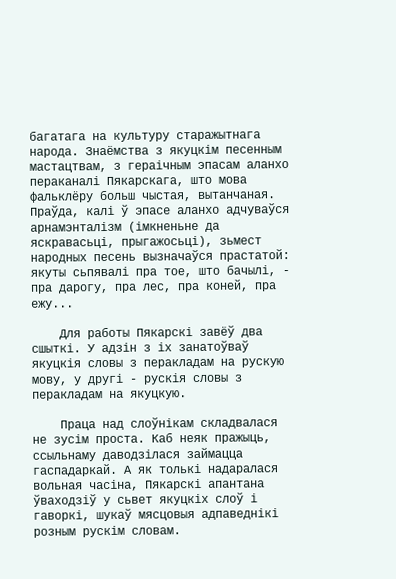багатага на культуру старажытнага народа. Знаёмства з якуцкім песенным мастацтвам, з гераічным эпасам аланхо пераканалі Пякарскага, што мова фальклёру больш чыстая, вытанчаная. Праўда, калі ў эпасе аланхо адчуваўся арнамэнталізм (імкненьне да яскравасьці, прыгажосьці), зьмест народных песень вызначаўся прастатой: якуты сьпявалі пра тое, што бачылі, - пра дарогу, пра лес, пра коней, пра ежу...

    Для работы Пякарскі завёў два сшыткі. У адзін з іх занатоўваў якуцкія словы з перакладам на рускую мову, у другі - рускія словы з перакладам на якуцкую.

    Праца над слоўнікам складвалася не зусім проста. Каб неяк пражыць, ссыльнаму даводзілася займацца гаспадаркай. А як толькі надаралася вольная часіна, Пякарскі апантана ўваходзіў у сьвет якуцкіх слоў і гаворкі, шукаў мясцовыя адпаведнікі розным рускім словам.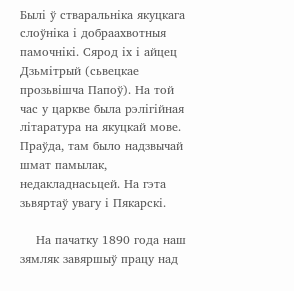Былі ў стваральніка якуцкага слоўніка і добраахвотныя памочнікі. Сярод іх і айцец Дзьмітрый (сьвецкае прозьвішча Папоў). На той час у царкве была рэлігійная літаратура на якуцкай мове. Праўда, там было надзвычай шмат памылак, недакладнасьцей. На гэта зьвяртаў увагу і Пякарскі.

    На пачатку 1890 года наш зямляк завяршыў працу над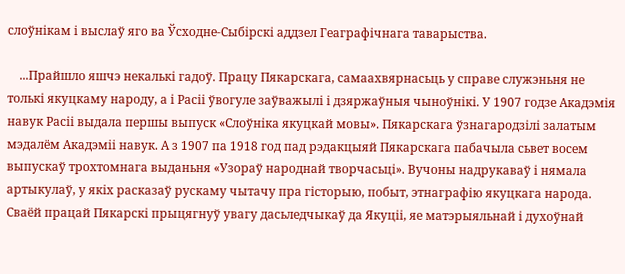слоўнікам і выслаў яго ва Ўсходне-Сыбірскі аддзел Геаграфічнага таварыства.

    ...Прайшло яшчэ некалькі гадоў. Працу Пякарскага, самаахвярнасьць у справе служэньня не толькі якуцкаму народу, а і Расіі ўвогуле заўважылі і дзяржаўныя чыноўнікі. У 1907 годзе Акадэмія навук Расіі выдала першы выпуск «Слоўніка якуцкай мовы». Пякарскага ўзнагародзілі залатым мэдалём Акадэміі навук. А з 1907 па 1918 год пад рэдакцыяй Пякарскага пабачыла сьвет восем выпускаў трохтомнага выданьня «Узораў народнай творчасьці». Вучоны надрукаваў і нямала артыкулаў, у якіх расказаў рускаму чытачу пра гісторыю, побыт, этнаграфію якуцкага народа. Сваёй працай Пякарскі прыцягнуў увагу дасьледчыкаў да Якуціі, яе матэрыяльнай і духоўнай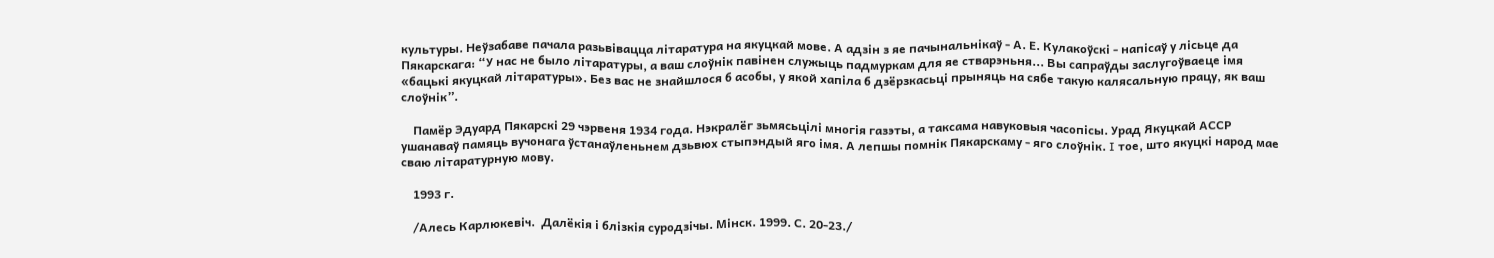культуры. Неўзабаве пачала разьвівацца літаратура на якуцкай мове. А адзін з яе пачынальнікаў - А. Е. Кулакоўскі - напісаў у лісьце да Пякарскага: “У нас не было літаратуры, а ваш слоўнік павінен служыць падмуркам для яе стварэньня... Вы сапраўды заслугоўваеце імя «бацькі якуцкай літаратуры». Без вас не знайшлося б асобы, у якой хапіла б дзёрзкасьці прыняць на сябе такую калясальную працу, як ваш слоўнік”.

    Памёр Эдуард Пякарскі 29 чэрвеня 1934 года. Нэкралёг зьмясьцілі многія газэты, а таксама навуковыя часопісы. Урад Якуцкай АССР ушанаваў памяць вучонага ўстанаўленьнем дзьвюх стыпэндый яго імя. А лепшы помнік Пякарскаму - яго слоўнік. I тое, што якуцкі народ мае сваю літаратурную мову.

    1993 г.

    /Алесь Карлюкевіч.  Далёкія і блізкія суродзічы. Мінск. 1999. С. 20-23./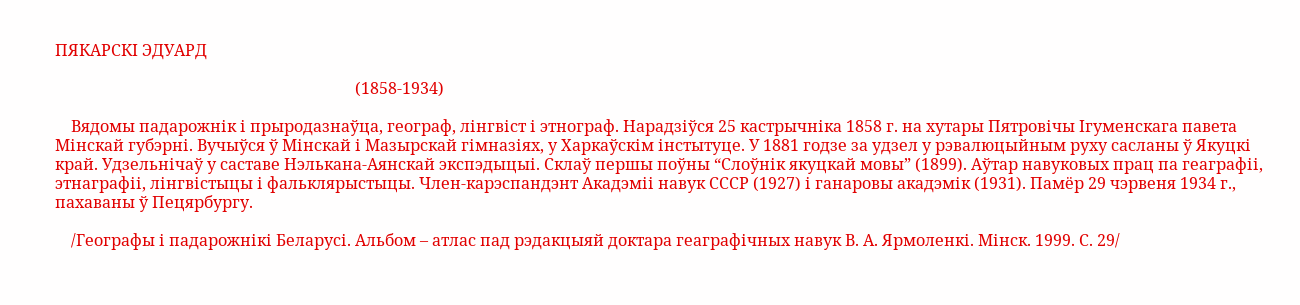ПЯКАРСКІ ЭДУАРД

                                                                           (1858-1934)

    Вядомы падарожнік і прыродазнаўца, географ, лінгвіст і этнограф. Нарадзіўся 25 кастрычніка 1858 г. на хутары Пятровічы Ігуменскага павета Мінскай губэрні. Вучыўся ў Мінскай і Мазырскай гімназіях, у Харкаўскім інстытуце. У 1881 годзе за удзел у рэвалюцыйным руху сасланы ў Якуцкі край. Удзельнічаў у саставе Нэлькана-Аянскай экспэдыцыі. Склаў першы поўны “Слоўнік якуцкай мовы” (1899). Аўтар навуковых прац па геаграфіі, этнаграфіі, лінгвістыцы і фальклярыстыцы. Член-карэспандэнт Акадэміі навук СССР (1927) і ганаровы акадэмік (1931). Памёр 29 чэрвеня 1934 г., пахаваны ў Пецярбургу.

    /Географы і падарожнікі Беларусі. Альбом – атлас пад рэдакцыяй доктара геаграфічных навук В. А. Ярмоленкі. Мінск. 1999. С. 29/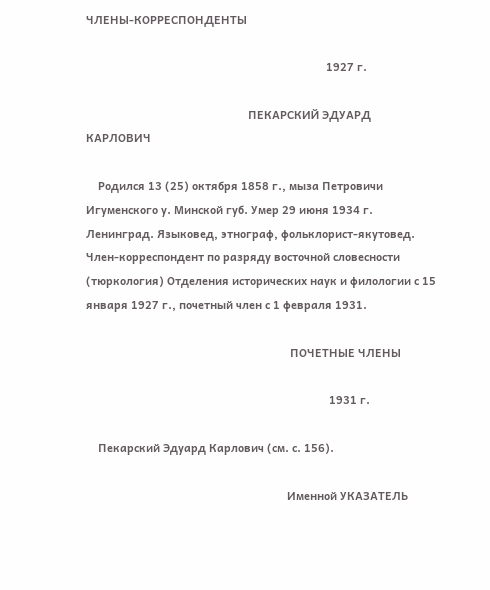ЧЛЕНЫ-КОРРЕСПОНДЕНТЫ

                                                                                1927 г.

                                                      ПЕКАРСКИЙ ЭДУАРД КАРЛОВИЧ

    Родился 13 (25) октября 1858 г., мыза Петровичи Игуменского у. Минской губ. Умер 29 июня 1934 г. Ленинград. Языковед, этнограф, фольклорист-якутовед. Член-корреспондент по разряду восточной словесности (тюркология) Отделения исторических наук и филологии с 15 января 1927 г., почетный член с 1 февраля 1931.

                                                                    ПОЧЕТНЫЕ ЧЛЕНЫ

                                                                                 1931 г.

    Пекарский Эдуард Карлович (см. с. 156).

                                                                   Именной УКАЗАТЕЛЬ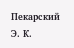Пекарский Э. К.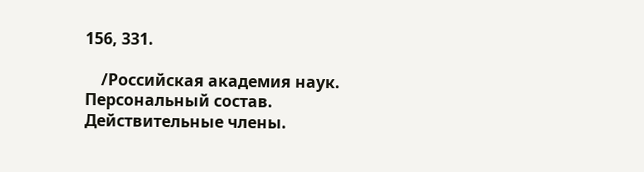156, 331.

    /Российская академия наук. Персональный состав. Действительные члены.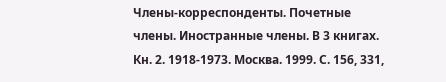Члены-корреспонденты. Почетные члены. Иностранные члены. В 3 книгах. Кн. 2. 1918-1973. Москва. 1999. С. 156, 331,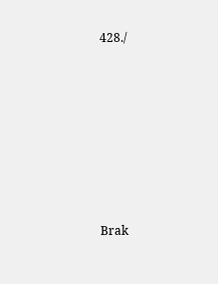428./










Brak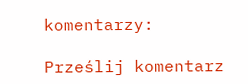komentarzy:

Prześlij komentarz